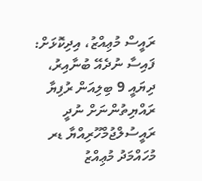ރައީސް މުޢިއްޒު، އިދިކޮޅަށް: ފައިސާ ނުދެއޭ ބުނާއިރު، ދިޔައީ 9 ބިލިއަން ރުފިޔާ ރައްޔިތުންނަށް ނުދީ
ރައީސުލްޖުމްހޫރިއްޔާ ޑރ މުހައްމަދު މުޢިއްޒު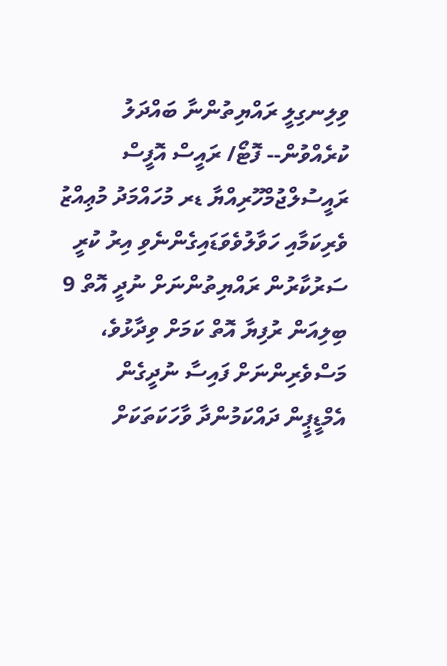ވިލިނގިލީ ރައްޔިތުންނާ ބައްދަލު ކުރެއްވުން-- ފޮޓޯ/ ރައީސް އޮފީސް
ރައީސުލްޖުމްހޫރިއްޔާ ޑރ މުހައްމަދު މުޢިއްޒު ވެރިކަމާއި ހަވާލުވެވަޑައިގެންނެވި އިރު ކުރީ ސަރުކާރުން ރައްޔިތުންނަށް ނުދީ އޮތް 9 ބިލިއަން ރުފިޔާ އޮތް ކަމަށް ވިދާޅުވެ، މަސްވެރިންނަށް ފައިސާ ނުދީގެން އެމްޑީޕީން ދައްކަމުންދާ ވާހަކަތަކަށް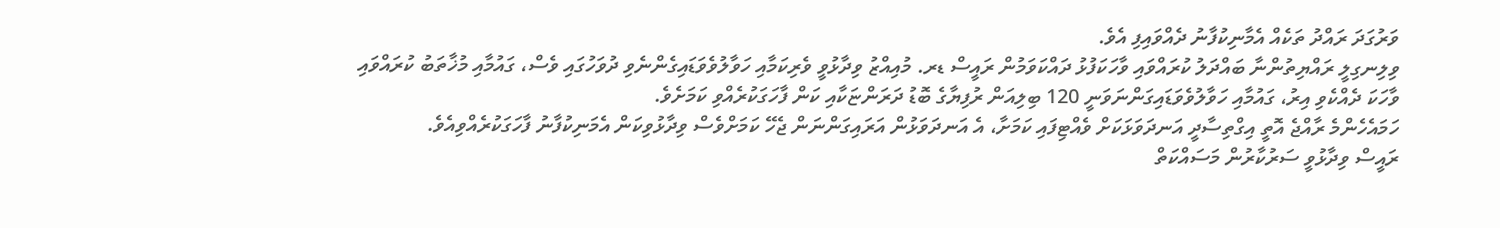ވަރުގަދަ ރައްދު ތަކެއް އެމާނިކުފާނު ދެއްވައިފި އެވެ.
ވިލިނގިލީ ރައްޔިތުންނާ ބައްދަލު ކުރައްވައި ވާހަކަފުޅު ދައްކަވަމުން ރައީސް ޑރ. މުއިއްޒު ވިދާޅުވީ ވެރިކަމާއި ހަވާލުވެވަޑައިގެންނެވި ދުވަހުގައި ވެސް، ގައުމާއި މުޚާތަބު ކުރައްވައި ވާހަކަ ދެއްކެވި އިރު، ގައުމާއި ހަވާލުވެވަޑައިގަންނަވަނީ 120 ބިލިއަން ރުފިޔާގެ ބޮޑު ދަރަންޏަކާއި ކަން ފާހަގަކުރެއްވި ކަމަށެވެ.
ހަމައެހެންމެ ރާއްޖެ އޮތީ އިގްތިސާދީ އަނދަވަޅަކަށް ވެއްޓިފައި ކަމަށާ، އެ އަނދަވަޅުން އަރައިގަންނަން ޖެހޭ ކަމަށްވެސް ވިދާޅުވިކަން އެމަނިކުފާނު ފާހަގަކުރެއްވިއެވެ.
ރައީސް ވިދާޅުވީ ސަރުކާރުން މަސައްކަތް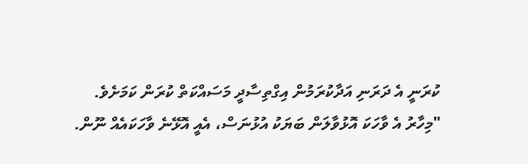ކުރަނީ އެ ދަރަނި އަދާކުރަމުން އިގްތިސާދީ މަސައްކަތް ކުރަން ކަމަށެވެ.
"މިހާރު އެ ވާހަކަ އޮޅުވާލަން ބަޔަކު އުޅުނަސް، އެއީ އޮޅޭނެ ވާހަކައެއް ނޫން.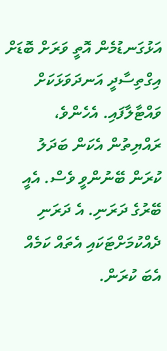އަޅުގަނޑުމެން އޮތީ ވަރަށް ބޮޑަށް އިގްތިސާދީ އަނދަވަޅަކަށް ވައްޓާލާފައި. އެހެންވެ، ރައްޔިތުން އެކަން ބަދަލު ކުރަން ބޭނުންވީ ވެސް. އެއީ ބޭރުގެ ދަރަނި. އެ ދަރަނި ދެއްކުމަށްޓަކައި އެތައް ކަމެއް އެބަ ކުރަން.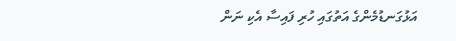އަޅުގަނޑުމެންގެ އަތުގައި ހުރި ފައިސާ އެކި ނަން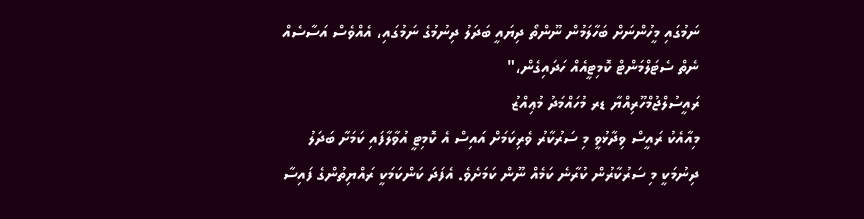ނަމުގައި މީހުންނަށް ބަހާލަމުން ނޫންތޯ ދިޔައީ ބަދަލު ދިނުމުގެ ނަމުގައި، އެއްވެސް އަސާސެއް ނެތް ސެޓަލްމަންޓް ކޮމިޓީއެއް ހަދައިގެން،"
ރައީސުލްޖުމްހޫރިއްޔާ ޑރ މުހައްމަދު މުޢިއްޒު
މިއާއެކު ރައީސް ވިދާޅުވީ މި ސަރުކާރު ވެރިކަމަށް އައިސް އެ ކޮމިޓީ އުވާލާފައި ކަމަށާ ބަދަލު ދިނުމަކީ މި ސަރުކާރުން ކުރާނެ ކަމެއް ނޫން ކަމަށެވެ. އެފަދަ ކަންކަމަކީ ރައްޔިތުންގެ ފައިސާ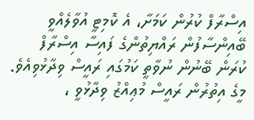އިސްރާފް ކުރުން ކަމަށާ، އެ ކޮމިޓީ އުވާލެއްވީ ބޭއިންސާފުން ރައްޔިތުންގެ ފައިސާ އިސްރާފް ކުރަން ބޭނުން ނުވާތީ ކަމުގައި ރައީސް ވިދާޅުވިއެވެ.
މީގެ އިތުރުން ރައީސް މުޢިއްޒު ވިދާޅުވީ ،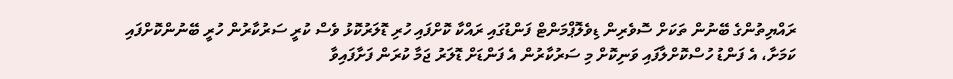ރައްޔިތުންގެ ބޭނުން ތަކަށް ސޮވެރިން ޑިވެލޮޕްމަންޓް ފަންޑުގައި ރައްކާ ކޮށްފައި ހުރި ޑޮލަރުކޮޅު ވެސް ކުރީ ސަރުކާރުން ހުރީ ބޭނުންކޮށްފައި ކަމަށާ، އެ ފަންޑު ހުސްކޮށްލާފައި ވަނިކޮށް މި ސަރުކާރުން އެ ފަންޑަށް ޑޮލަރު ޖަމާ ކުރަން ފަށާފައިވާ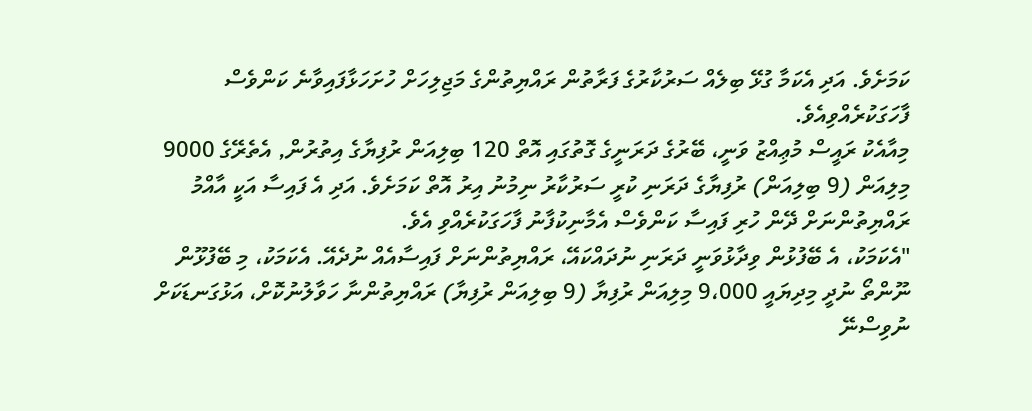ކަމަށެވެ. އަދި އެކަމާ ގުޅޭ ބިލެއް ސަރުކާރުގެ ފަރާތުން ރައްޔިތުންގެ މަޖިލިހަށް ހުށަހަޅާފައިވާނެ ކަންވެސް ފާހަގަކުރެއްވިއެވެ.
މިއާއެކު ރައީސް މުޢިއްޒު ވަނީ، ބޭރުގެ ދަރަނީގެ ގޮތުގައި އޮތް 120 ބިލިއަން ރުފިޔާގެ އިތުރުން, އެތެރޭގެ 9000 މިލިއަން (9 ބިލިއަން) ރުފިޔާގެ ދަރަނި ކުރީ ސަރުކާރު ނިމުނު އިރު އޮތް ކަމަށެވެ. އަދި އެ ފައިސާ އަކީ އާއްމު ރައްޔިތުންނަށް ދޭން ހުރި ފައިސާ ކަންވެސް އެމާނިކުފާނު ފާހަގަކުރެއްވި އެވެ.
"އެކަމަކު، އެ ބޭފުޅުން ވިދާޅުވަނީ ދަރަނި ނުދައްކައޭ، ރައްޔިތުންނަށް ފައިސާއެއް ނުދެއޭ. އެކަމަކު، މި ބޭފުޅޫން ނޫންތޯ ނުދީ މިދިޔައީ 9،000 މިލިއަން ރުފިޔާ (9 ބިލިއަން ރުފިޔާ) ރައްޔިތުންނާ ހަވާލުނުކޮށް، އަޅުގަނޑަކަށް ނުވިސްނޭ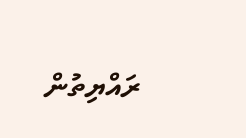ރައްޔިތުން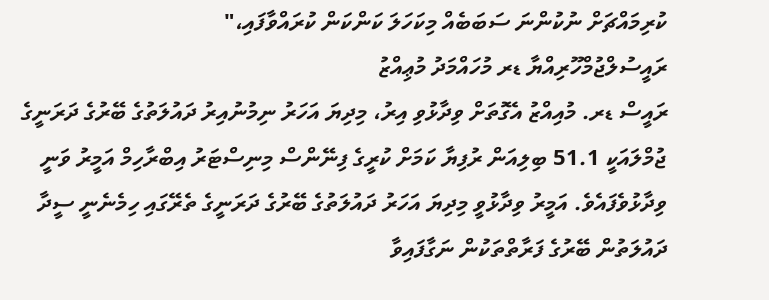ކުރިމައްޗަށް ނުކުންނަ ސަބަބެއް މިކަހަލަ ކަންކަން ކުރައްވާފައި،"
ރައީސުލްޖުމްހޫރިއްޔާ ޑރ މުހައްމަދު މުޢިއްޒު
ރައީސް ޑރ. މުއިއްޒު އެގޮތަށް ވިދާޅުވި އިރު، މިދިޔަ އަހަރު ނިމުނުއިރު ދައުލަތުގެ ބޭރުގެ ދަރަނީގެ ޖުމްލައަކީ 51.1 ބިލިއަން ރުފިޔާ ކަމަށް ކުރީގެ ފިނޭންސް މިނިސްޓަރު އިބްރާހިމް އަމީރު ވަނީ ވިދާޅުވެފައެވެ. އަމީރު ވިދާޅުވީ މިދިޔަ އަހަރު ދައުލަތުގެ ބޭރުގެ ދަރަނީގެ ތެރޭގައި ހިމެނެނީ ސީދާ ދައުލަތުން ބޭރުގެ ފަރާތްތަކުން ނަގާފައިވާ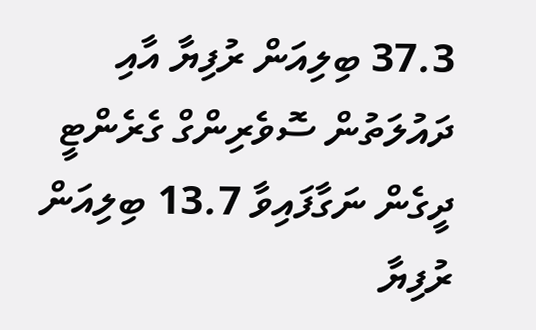37.3 ބިލިއަން ރުފިޔާ އާއި ދައުލަތުން ސޮވެރިންގް ގެރެންޓީ ދީގެން ނަގާފައިވާ 13.7 ބިލިއަން ރުފިޔާ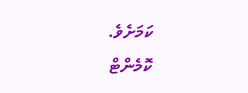ކަމަށެވެ.
ކޮމެންޓް